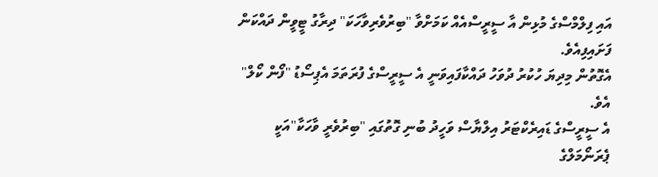އައި ފިލްމްސްގެ މުޅިން އާ ސީރީސްއެއް ކަމަށްވާ "ބިރުވެރިވާހަކަ" ދިރާގު ޓީވީން ދައްކަން ފަށައިފިއެވެ.
އެގޮތުން މިދިޔަ ހުކުރު ދުވަހު ދައްކާފައިވަނީ އެ ސީރީސްގެ ފުރަތަމަ އެޕިސޯޑު "ފޯން ކޯލް" އެވެ.
އެ ސީރީސްގެ ޑައިރެކްޓަރު އިލްޔާސް ވަހީދު ބުނި ގޮތުގައި "ބިރުވެރީ ވާހަކާ"އަކީ ޕެރަނޯމަލްގެ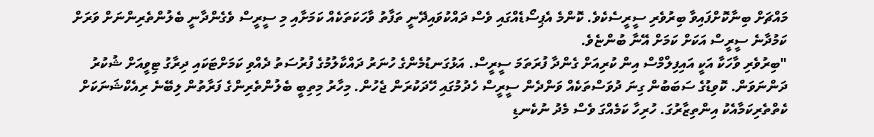މައްޗަށް ބިނާކޮށްފައިވާ ބިރުވެރި ސީރީސެކެވެ. ކޮންމެ އެޕިސޯޑެއްގައި ވެސް ދައްކުވައިދޭނީ ތަފާތު ވާހަކަތަކެއް ކަމަށާއި މި ސީރީސް ވެގެންދާނީ ބެލުންތެރިންނަށް ވަރަށް ކަމުދާނެ ސީރީސް އަކަށް ކަމަށް އޭނާ ބުންޏެވެ.
"ބިރުވެރި ވާހަކާ އަކީ އައިފިލްމްސް އިން ކުރިއަށް ގެންދާ ފުރަތަމަ ސީރީސް. އަޅުގަނޑުމެންގެ ހުނަރު ދައްކާލުމުގެ ފުރުސަތު ދެއްވި ކަމަށްޓަކައި ދިރާގު ޓިވީއަށް ޝުކުރު ދަންނަވަން. ކޮވިޑުގެ ސަބަބުން ގިނަ ދުވަސްތަކެއް ވަންދެން ސީރީސް ހެދުމުގައި ހޭދަކުރަން ޖެހުން. މިހާރު މިތިބީ ބެލުންތެރިންގެ ފަރާތުން ލިބޭނެ ރިއެކްޝަނަކަށް ކެތްތެރިކަމާއެކު އިންތިޒާރުގަ. ހުރިހާ ކަމެއްގަ ވެސް މެދު ނުކެނޑި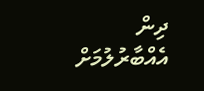ދިން އެއްބާރުލުމަށް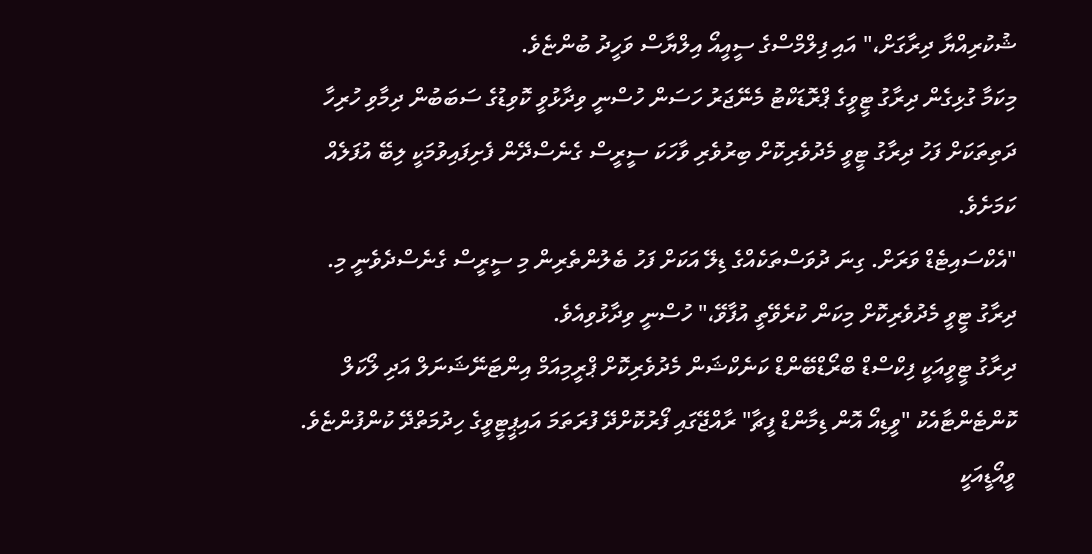ޝުކުރިއްޔާ ދިރާގަށް،" އައި ފިލްމްސްގެ ސީއީއޯ އިލްޔާސް ވަހީދު ބުންޏެވެ.
މިކަމާ ގުޅިގެން ދިރާގު ޓީވީގެ ޕްރޮޑަކްޓު މެނޭޖަރު ހަސަން ހުސްނީ ވިދާޅުވީ ކޮވިޑުގެ ސަބަބުން ދިމާވި ހުރިހާ ދަތިތަކަށް ފަހު ދިރާގު ޓީވީ މެދުވެރިކޮށް ބިރުވެރި ވާހަކަ ސީރީސް ގެނެސްދޭން ފެށިފައިވުމަކީ ލިބޭ އުފަލެއް ކަމަށެވެ.
"އެކްސައިޓެޑް ވަރަށް. ގިނަ ދުވަސްތަކެއްގެ ޑިލޭ އަކަށް ފަހު ބެލުންތެރިން މި ސީރީސް ގެނެސްދެވެނީ މި. ދިރާގު ޓީވީ މެދުވެރިކޮށް މިކަން ކުރެވޭތީ އުފާވޭ،" ހުސްނީ ވިދާޅުވިއެވެ.
ދިރާގު ޓީވީއަކީ ފިކްސްޑް ބްރޯޑްބޭންޑް ކަނެކްޝަން މެދުވެރިކޮށް ޕްރީމިއަމް އިންޓަނޭޝަނަލް އަދި ލޯކަލް ކޮންޓެންޓާއެކު "ވީޑިއޯ އޮން ޑިމާންޑް ފީޗާ" ރާއްޖޭގައި ފޯރުކޮށްދޭ ފުރަތަމަ އައިޕީޓީވީގެ ހިދުމަތްދޭ ކުންފުންޏެވެ. ވީއޯޑީއަކީ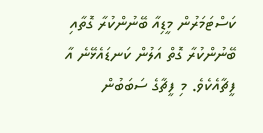ކަސްޓަމަރުން މީޑިއާ ބޭނުންކުރާ ގޮތާއި ބޭނުންކުރާ ގޮތް އަލުން ކަނޑައެޅޭނެ އާ ފީޗާއެކެވެ. މި ފީޗާގެ ސަބަބުން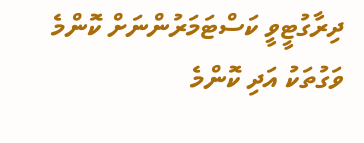ދިރާގުޓީވީ ކަސްޓަމަރުންނަށް ކޮންމެ ވަގުތަކު އަދި ކޮންމެ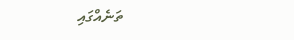ތަނެއްގައި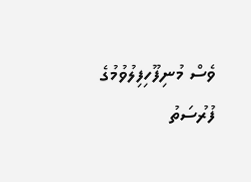ވެސް މުނިފޫހިފިލުވުމުގެ ފުރުސަތު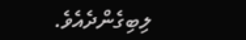ލިބިގެންދެއެވެ.